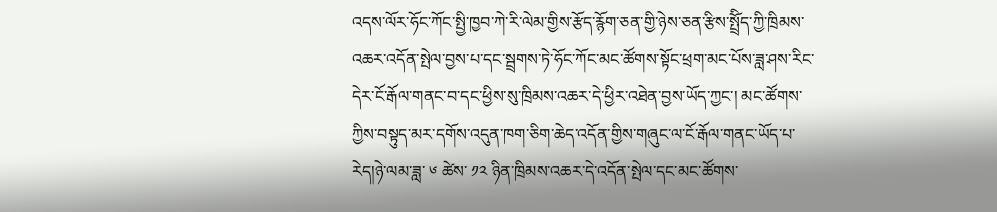འདས་ལོར་ཧོང་ཀོང་སྤྱི་ཁྱབ་ཀེ་རི་ལེམ་གྱིས་རྩོད་རྙོག་ཅན་གྱི་ཉེས་ཅན་རྩིས་སྤྲོིད་ཀྱི་ཁྲིམས་འཆར་འདོན་སྤེལ་བྱས་པ་དང་སྦྲགས་ཏེ་ཧོང་ཀོང་མང་ཚོགས་སྟོང་ཕྲག་མང་པོས་ཟླ་ཤས་རིང་དེར་ངོ་རྒོལ་གནང་བ་དང་ཕྱིས་སུ་ཁྲིམས་འཆར་དེ་ཕྱིར་འཐེན་བྱས་ཡོད་ཀྱང་། མང་ཚོགས་ཀྱིས་བསྟུད་མར་དགོས་འདུན་ཁག་ཅིག་ཆེད་འདོན་གྱིས་གཞུང་ལ་ངོ་རྒོལ་གནང་ཡོད་པ་རེད།ཉེ་ལམ་ཟླ་ ༦ ཚེས་ ༡༢ ཉིན་ཁྲིམས་འཆར་དེ་འདོན་སྤེལ་དང་མང་ཚོགས་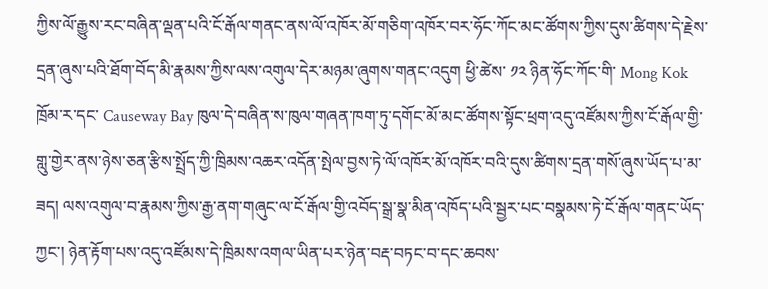ཀྱིས་ལོ་རྒྱུས་རང་བཞིན་ལྡན་པའི་ངོ་རྒོལ་གནང་ནས་ལོ་འཁོར་མོ་གཅིག་འཁོར་བར་ཧོང་ཀོང་མང་ཚོགས་ཀྱིས་དུས་ཚིགས་དེ་རྗེས་དྲན་ཞུས་པའི་ཐོག་བོད་མི་རྣམས་ཀྱིས་ལས་འགུལ་དེར་མཉམ་ཞུགས་གནང་འདུག ཕྱི་ཚེས་ ༡༢ ཉིན་ཧོང་ཀོང་གི་ Mong Kok ཁྲོམ་ར་དང་ Causeway Bay ཁུལ་དེ་བཞིན་ས་ཁུལ་གཞན་ཁག་ཏུ་དགོང་མོ་མང་ཚོགས་སྟོང་ཕྲག་འདུ་འཛོམས་ཀྱིས་ངོ་རྒོལ་གྱི་གླུ་གྱེར་ནས་ཉེས་ཅན་རྩིས་སྤྲོད་ཀྱི་ཁྲིམས་འཆར་འདོན་སྤེལ་བྱས་ཏེ་ལོ་འཁོར་མོ་འཁོར་བའི་དུས་ཚིགས་དྲན་གསོ་ཞུས་ཡོད་པ་མ་ཟད། ལས་འགུལ་བ་རྣམས་ཀྱིས་རྒྱ་ནག་གཞུང་ལ་ངོ་རྒོལ་གྱི་འབོད་སྒྲ་སྣ་མིན་འཁོད་པའི་སྦྱར་པང་བསྣམས་ཏེ་ངོ་རྒོལ་གནང་ཡོད་ཀྱང་། ཉེན་རྟོག་པས་འདུ་འཛོམས་དེ་ཁྲིམས་འགལ་ཡིན་པར་ཉེན་བརྡ་བཏང་བ་དང་ཆབས་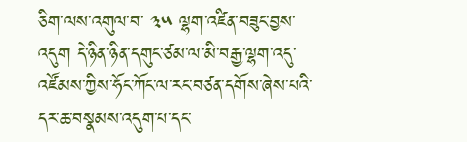ཅིག་ལས་འགུལ་བ་ ༣༥ ལྷག་འཛིན་བཟུང་བྱས་འདུག དེ་ཉིན་ཉིན་དགུང་ཙམ་ལ་མི་བརྒྱ་ལྷག་འདུ་འཛོམས་ཀྱིས་ཧོང་ཀོང་ལ་རང་བཙན་དགོས་ཞེས་པའི་དར་ཆ་བསྣམས་འདུག་པ་དང་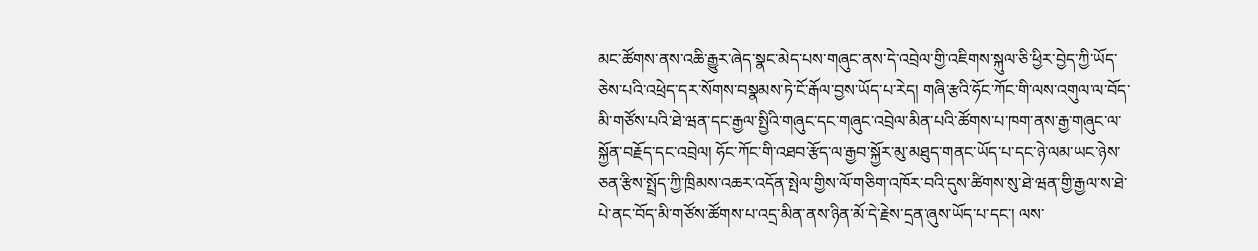མང་ཚོགས་ནས་འཆི་རྒྱུར་ཞེད་སྣང་མེད་པས་གཞུང་ནས་དེ་འབྲེལ་གྱི་འཇིགས་སྐུལ་ཅི་ཕྱིར་བྱེད་ཀྱི་ཡོད་ཅེས་པའི་འཕྲེད་དར་སོགས་བསྣམས་ཏེ་ངོ་རྒོལ་བྱས་ཡོད་པ་རེད། གཞི་རྩའི་ཧོང་ཀོང་གི་ལས་འགུལ་ལ་བོད་མི་གཙོས་པའི་ཐེ་ཝན་དང་རྒྱལ་སྤྱིའི་གཞུང་དང་གཞུང་འབྲེལ་མིན་པའི་ཚོགས་པ་ཁག་ནས་རྒྱ་གཞུང་ལ་སྐྱོན་བརྗོད་དང་འབྲེལ། ཧོང་ཀོང་གི་འཐབ་རྩོད་ལ་རྒྱབ་སྐྱོར་མུ་མཐུད་གནང་ཡོད་པ་དང་ཉེ་ལམ་ཡང་ཉེས་ཅན་རྩིས་སྤྲོད་ཀྱི་ཁྲིམས་འཆར་འདོན་སྤེལ་གྱིས་ལོ་གཅིག་འཁོར་བའི་དུས་ཚིགས་སུ་ཐེ་ཝན་གྱི་རྒྱལ་ས་ཐེ་པེ་ནང་བོད་མི་གཙོས་ཚོགས་པ་འདྲ་མིན་ནས་ཉིན་མོ་དེ་རྗེས་དྲན་ཞུས་ཡོད་པ་དང་། ལས་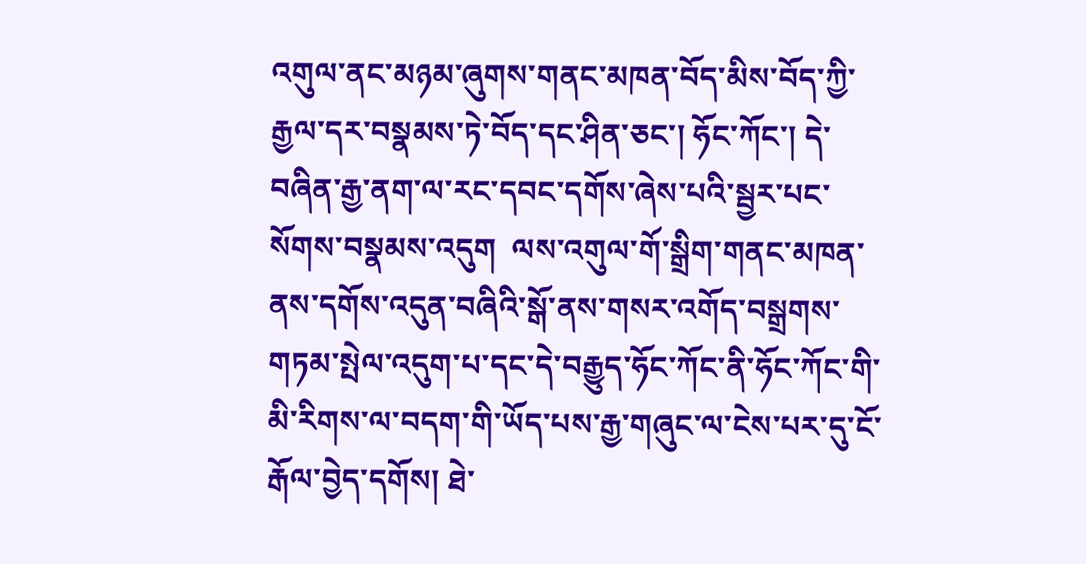འགུལ་ནང་མཉམ་ཞུགས་གནང་མཁན་བོད་མིས་བོད་ཀྱི་རྒྱལ་དར་བསྣམས་ཏེ་བོད་དང་ཤིན་ཅང་། ཧོང་ཀོང་། དེ་བཞིན་རྒྱ་ནག་ལ་རང་དབང་དགོས་ཞེས་པའི་སྦྱར་པང་སོགས་བསྣམས་འདུག  ལས་འགུལ་གོ་སྒྲིག་གནང་མཁན་ནས་དགོས་འདུན་བཞིའི་སྒོ་ནས་གསར་འགོད་བསྒྲགས་གཏམ་སྤེལ་འདུག་པ་དང་དེ་བརྒྱུད་ཧོང་ཀོང་ནི་ཧོང་ཀོང་གི་མི་རིགས་ལ་བདག་གི་ཡོད་པས་རྒྱ་གཞུང་ལ་ངེས་པར་དུ་ངོ་རྒོལ་བྱེད་དགོས། ཐེ་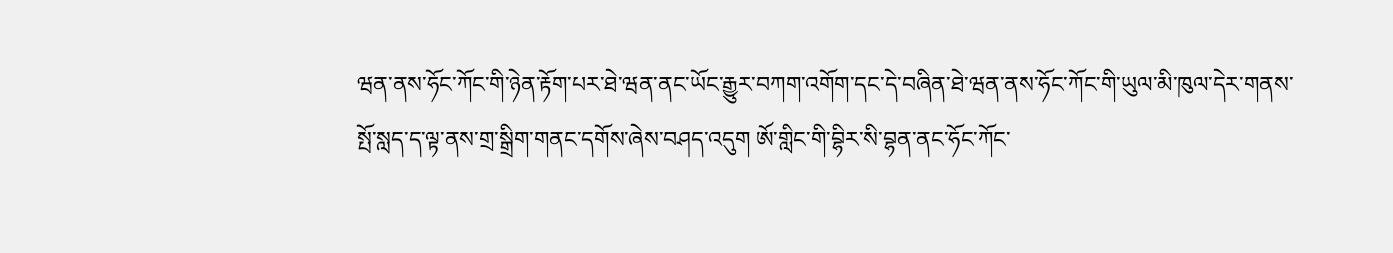ཝན་ནས་ཧོང་ཀོང་གི་ཉེན་རྟོག་པར་ཐེ་ཝན་ནང་ཡོང་རྒྱུར་བཀག་འགོག་དང་དེ་བཞིན་ཐེ་ཝན་ནས་ཧོང་ཀོང་གི་ཡུལ་མི་ཁུལ་དེར་གནས་སྤོ་སླད་ད་ལྟ་ནས་གྲ་སྒྲིག་གནང་དགོས་ཞེས་བཤད་འདུག ཨོ་གླིང་གི་བྷིར་སི་བྷན་ནང་ཧོང་ཀོང་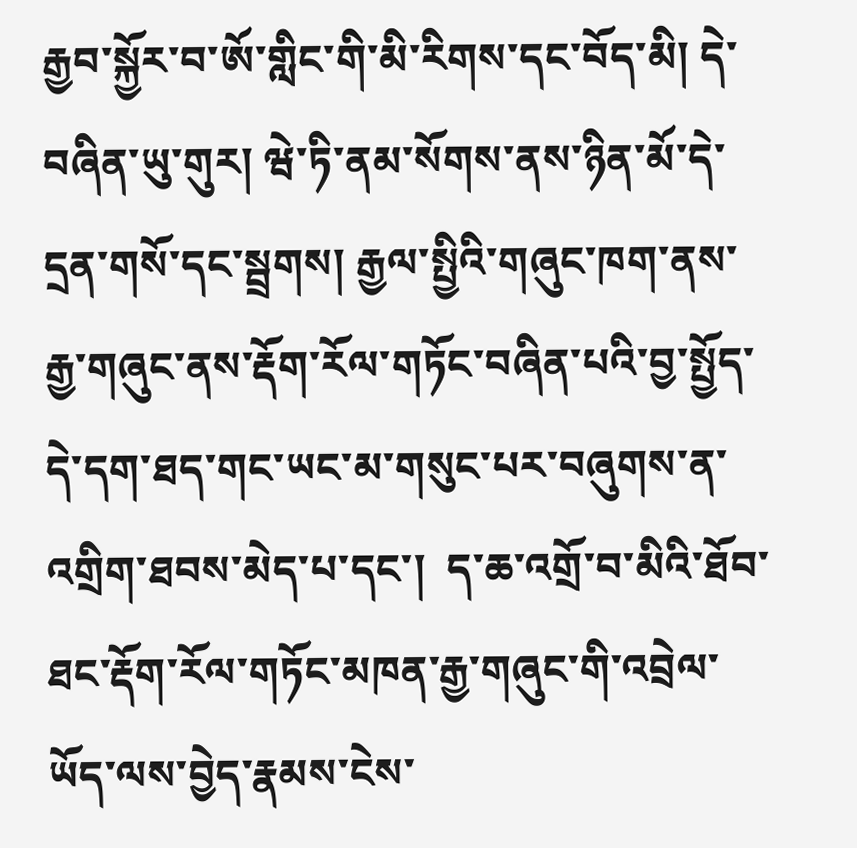རྒྱབ་སྐྱོར་བ་ཨོ་གླིང་གི་མི་རིགས་དང་བོད་མི། དེ་བཞིན་ཡུ་གུར། ཝེ་ཏི་ནམ་སོགས་ནས་ཉིན་མོ་དེ་དྲན་གསོ་དང་སྦྲགས། རྒྱལ་སྤྱིའི་གཞུང་ཁག་ནས་རྒྱ་གཞུང་ནས་རྡོག་རོལ་གཏོང་བཞིན་པའི་བྱ་སྤྱོད་དེ་དག་ཐད་གང་ཡང་མ་གསུང་པར་བཞུགས་ན་འགྲིག་ཐབས་མེད་པ་དང་།  ད་ཆ་འགྲོ་བ་མིའི་ཐོབ་ཐང་རྡོག་རོལ་གཏོང་མཁན་རྒྱ་གཞུང་གི་འབྲེལ་ཡོད་ལས་བྱེད་རྣམས་ངེས་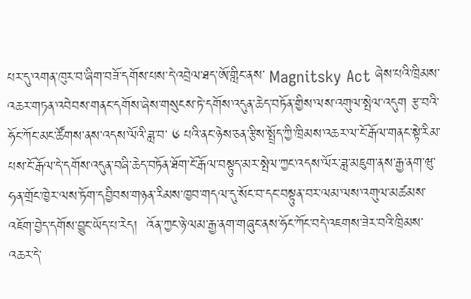པར་དུ་འགན་ཁུར་བ་ཞིག་བཟོ་དགོས་པས་དེ་འབྲེལ་ཐད་ཨོ་གླིང་ནས་ Magnitsky Act ཞེས་པའི་ཁྲིམས་འཆར་གཏན་འབེབས་གནང་དགོས་ཞེས་གསུངས་ཏེ་དགོས་འདུན་ཆེད་བཏོན་གྱིས་ལས་འགུལ་སྤེལ་འདུག རྩ་བའི་ཧོང་ཀོང་མང་ཚོགས་ནས་འདས་ལོའི་ཟླ་བ་ ༦ པའི་ནང་ཉེས་ཅན་རྩིས་སྤྲོད་ཀྱི་ཁྲིམས་འཆར་ལ་ངོ་རྒོལ་གནང་སྟེ་རིམ་པས་ངོ་རྒོལ་དེ་དགོས་འདུན་བཞི་ཆེད་བཏོན་ཐོག་ངོ་རྒོལ་བསྟུད་མར་སྤེལ་ཀྱང་འདས་ལོར་ཟླ་མཇུག་ནས་རྒྱ་ནག་ཝུ་ཧན་གྲོང་ཁྱེར་ལས་ཏོག་དབྱིབས་གཉན་རིམས་ཁྱབ་གདལ་དུ་སོང་བ་དང་བསྟུན་བར་ལམ་ལས་འགུལ་མཚམས་འཇོག་བྱེད་དགོས་བྱུང་ཡོད་པ་རེད།  འོན་ཀྱང་ཉེ་ལམ་རྒྱ་ནག་གཞུང་ནས་ཧོང་ཀོང་བདེ་འཇགས་ཟེར་བའི་ཁྲིམས་འཆར་དེ་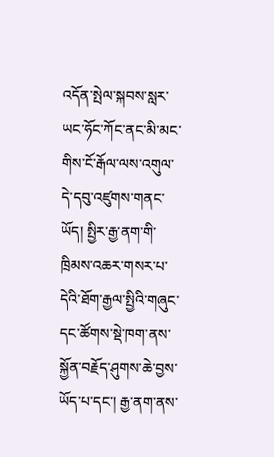འདོན་སྤེལ་སྐབས་སླར་ཡང་ཧོང་ཀོང་ནང་མི་མང་གིས་ངོ་རྒོལ་ལས་འགུལ་དེ་དབུ་འཛུགས་གནང་ཡོད། སྤྱིར་རྒྱ་ནག་གི་ཁྲིམས་འཆར་གསར་པ་དེའི་ཐོག་རྒྱལ་སྤྱིའི་གཞུང་དང་ཚོགས་སྡེ་ཁག་ནས་སྐྱོན་བརྗོད་ཤུགས་ཆེ་བྱས་ཡོད་པ་དང་། རྒྱ་ནག་ནས་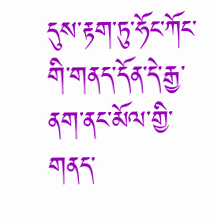དུས་རྟག་ཏུ་ཧོང་ཀོང་གི་གནད་དོན་དེ་རྒྱ་ནག་ནང་མོལ་གྱི་གནད་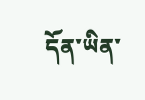དོན་ཡིན་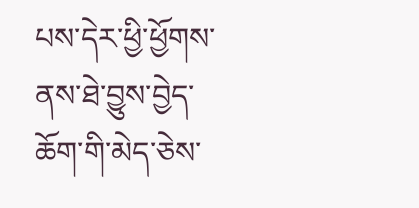པས་དེར་ཕྱི་ཕྱོགས་ནས་ཐེ་བྱུས་བྱེད་ཆོག་གི་མེད་ཅེས་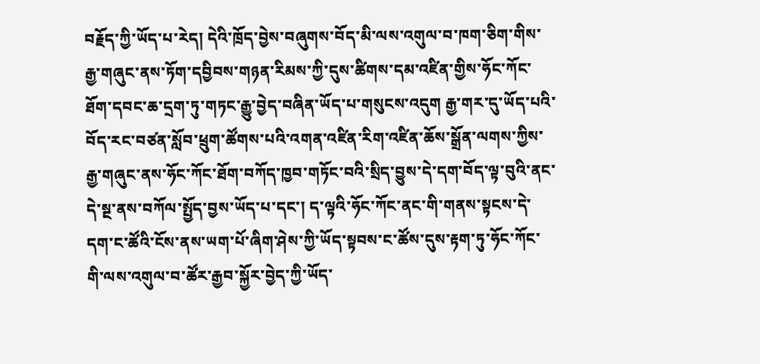བརྗོད་ཀྱི་ཡོད་པ་རེད། དེའི་ཁྲོད་བྱེས་བཞུགས་བོད་མི་ལས་འགུལ་བ་ཁག་ཅིག་གིས་རྒྱ་གཞུང་ནས་ཏོག་དབྱིབས་གཉན་རིམས་ཀྱི་དུས་ཚིགས་དམ་འཛིན་གྱིས་ཧོང་ཀོང་ཐོག་དབང་ཆ་དྲག་ཏུ་གཏང་རྒྱུ་བྱེད་བཞིན་ཡོད་པ་གསུངས་འདུག རྒྱ་གར་དུ་ཡོད་པའི་བོད་རང་བཙན་སློབ་ཕྲུག་ཚོགས་པའི་འགན་འཛིན་རིག་འཛིན་ཆོས་སྒྲོན་ལགས་ཀྱིས་རྒྱ་གཞུང་ནས་ཧོང་ཀོང་ཐོག་བཀོད་ཁྱབ་གཏོང་བའི་སྲིད་བྱུས་དེ་དག་བོད་ལྟ་བུའི་ནང་དེ་སྔ་ནས་བཀོལ་སྤྱོད་བྱས་ཡོད་པ་དང་། ད་ལྟའི་ཧོང་ཀོང་ནང་གི་གནས་སྟངས་དེ་དག་ང་ཚོའི་ངོས་ནས་ཡག་པོ་ཞིག་ཤེས་ཀྱི་ཡོད་སྟབས་ང་ཚོས་དུས་རྟག་ཏུ་ཧོང་ཀོང་གི་ལས་འགུལ་བ་ཚོར་རྒྱབ་སྐྱོར་བྱེད་ཀྱི་ཡོད་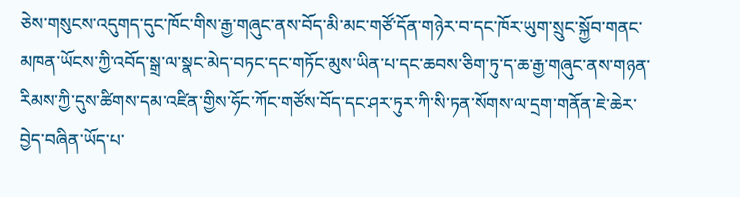ཅེས་གསུངས་འདུགད་དུང་ཁོང་གིས་རྒྱ་གཞུང་ནས་བོད་མི་མང་གཙོ་དོན་གཉེར་བ་དང་ཁོར་ཡུག་སྲུང་སྐྱོབ་གནང་མཁན་ཡོངས་ཀྱི་འབོད་སྒྲ་ལ་སྣང་མེད་བཏང་དང་གཏོང་མུས་ཡིན་པ་དང་ཆབས་ཅིག་ཏུ་ད་ཆ་རྒྱ་གཞུང་ནས་གཉན་རིམས་ཀྱི་དུས་ཚིགས་དམ་འཛིན་གྱིས་ཧོང་ཀོང་གཙོས་བོད་དང་ཤར་ཏུར་ཀི་སི་ཏན་སོགས་ལ་དྲག་གནོན་ཇེ་ཆེར་བྱེད་བཞིན་ཡོད་པ་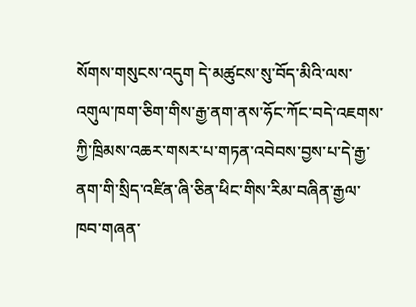སོགས་གསུངས་འདུག དེ་མཚུངས་སུ་བོད་མིའི་ལས་འགུལ་ཁག་ཅིག་གིས་རྒྱ་ནག་ནས་ཧོང་ཀོང་བདེ་འཇགས་ཀྱི་ཁྲིམས་འཆར་གསར་པ་གཏན་འབེབས་བྱས་པ་དེ་རྒྱ་ནག་གི་སྲིད་འཛིན་ཞི་ཅིན་ཕིང་གིས་རིམ་བཞིན་རྒྱལ་ཁབ་གཞན་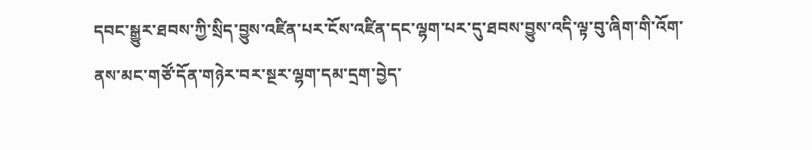དབང་སྒྱུར་ཐབས་ཀྱི་སྲིད་བྱུས་འཛིན་པར་ངོས་འཛིན་དང་ལྷག་པར་དུ་ཐབས་བྱུས་འདི་ལྟ་བུ་ཞིག་གི་འོག་ནས་མང་གཙོ་དོན་གཉེར་བར་སྔར་ལྷག་དམ་དྲག་བྱེད་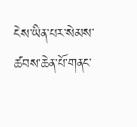ངེས་ཡིན་པར་སེམས་ཚབས་ཆེན་པོ་གནང་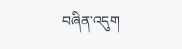བཞིན་འདུག